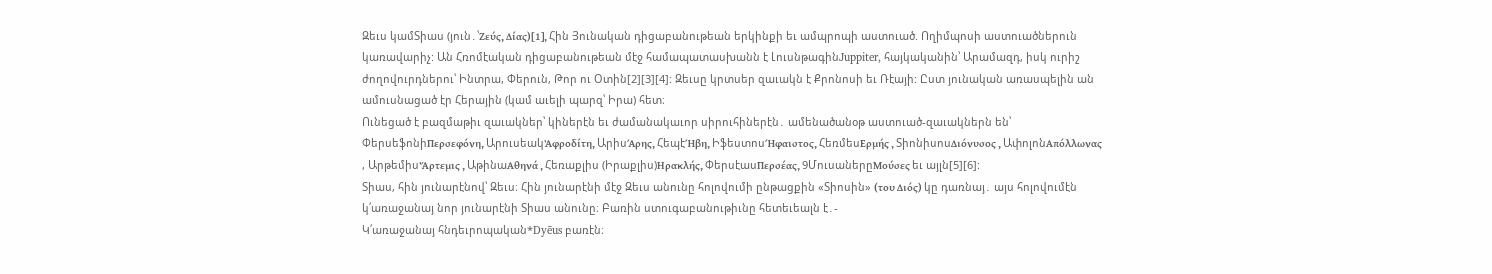Զեւս կամՏիաս (յուն․՝Ζεύς, Δίας)[1], Հին Յունական դիցաբանութեան երկինքի եւ ամպրոպի աստուած. Ողիմպոսի աստուածներուն կառավարիչ: Ան Հռոմէական դիցաբանութեան մէջ համապատասխանն է ԼուսնթագինJuppiter, հայկականին՝ Արամազդ, իսկ ուրիշ ժողովուրդներու՝ Ինտրա, Փերուն, Թոր ու Օտին[2][3][4]: Զեւսը կրտսեր զաւակն է Քրոնոսի եւ Ռէայի: Ըստ յունական առասպելին ան ամուսնացած էր Հերային (կամ աւելի պարզ՝ Իրա) հետ։
Ունեցած է բազմաթիւ զաւակներ՝ կիներէն եւ ժամանակաւոր սիրուհիներէն․ ամենածանօթ աստուած-զաւակներն են՝ ՓերսեֆոնիΠερσεφόνη, ԱրուսեակἈφροδίτη, ԱրիսΆρης, ՀեպէΉβη, ԻֆեստոսΉφαιστος, ՀեռմեսΕρμής , ՏիոնիսոսΔιόνυσος , ԱփոլոնΑπόλλωνας , ԱրթեմիսἌρτεμις , ԱթինաΑθηνά , Հեռաքլիս (Իրաքլիս)Ηρακλής, ՓերսէասΠερσέας, 9ՄուսաներըΜούσες եւ այլն[5][6]:
Տիաս, հին յունարէնով՝ Զեւս։ Հին յունարէնի մէջ Զեւս անունը հոլովումի ընթացքին «Տիոսին» (του Διός) կը դառնայ․ այս հոլովումէն կ՛առաջանայ նոր յունարէնի Տիաս անունը։ Բառին ստուգաբանութիւնը հետեւեալն է․-
Կ՛առաջանայ հնդեւրոպական*Dyēus բառէն։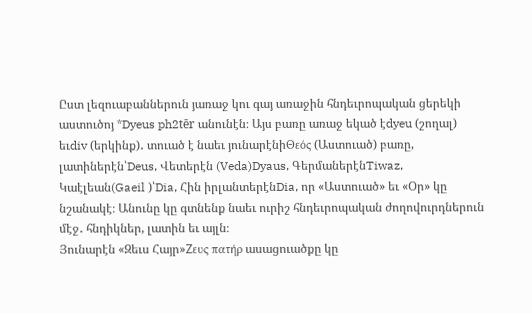Ըստ լեզուաբաններուն յառաջ կու գայ առաջին հնդեւրոպական ցերեկի աստուծոյ *Dyeus ph2tēr անունէն։ Այս բառը առաջ եկած էdyeu (շողալ) եւdiv (երկինք)․ տուած է նաեւ յունարէնիΘεός (Աստուած) բառը, լատիներէն՝Deus, Վետերէն (Veda)Dyaus, ԳերմաներէնTiwaz, Կաէլեան(Gaeil )՝Dia, Հին իրլանտերէնDia, որ «Աստուած» եւ «Օր» կը նշանակէ։ Անունը կը գտնենք նաեւ ուրիշ հնդեւրոպական ժողովուրդներուն մէջ․ հնդիկներ, լատին եւ այլն։
Յունարէն «Զեւս Հայր»Ζευς πατήρ ասացուածքը կը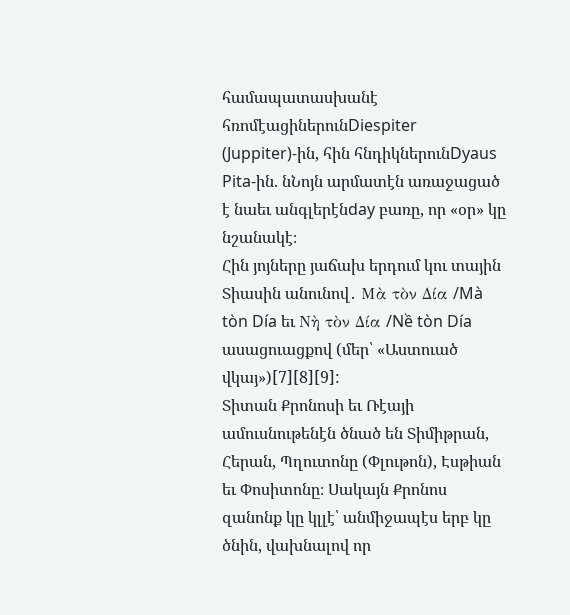համապատասխանէ հռոմէացիներունDiespiter (Juppiter)-ին, հին հնդիկներունDyaus Pita-ին. նՆոյն արմատէն առաջացած է նաեւ անգլերէնday բառը, որ «օր» կը նշանակէ։
Հին յոյները յաճախ երդում կու տային Տիասին անունով․ Μὰ τὸν Δία /Mà tòn Día եւ Nὴ τὸν Δία /Nề tòn Día ասացուացքով (մեր՝ «Աստուած վկայ»)[7][8][9]:
Տիտան Քրոնոսի եւ Ռէայի ամուսնութենէն ծնած են Տիմիթրան, Հերան, Պղուտոնը (Փլութոն), Էսթիան եւ Փոսիտոնը։ Սակայն Քրոնոս զանոնք կը կլլէ՝ անմիջապէս երբ կը ծնին, վախնալով որ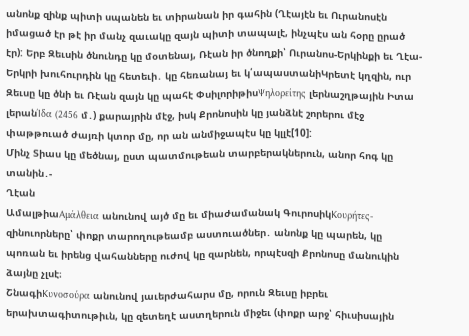անոնք զինք պիտի սպանեն եւ տիրանան իր գահին (Ղէայէն եւ Ուրանոսէն իմացած էր թէ իր մանչ զաւակը զայն պիտի տապալէ, ինչպէս ան հօրը ըրած էր): Երբ Զեւսին ծնունդը կը մօտենայ, Ռէան իր ծնողքի՝ Ուրանոս-Երկինքի եւ Ղէա-Երկրի խուհուրդին կը հետեւի․ կը հեռանայ եւ կ՛ապաստանիԿրետէ կղզին, ուր Զեւսը կը ծնի եւ Ռէան զայն կը պահէ ՓսիլորիթիսΨηλορείτης լերնաշղթային Իտա լերանΊδα (2456 մ․) քարայրին մէջ, իսկ Քրոնոսին կը յանձնէ շորերու մէջ փաթթուած ժայռի կտոր մը, որ ան անմիջապէս կը կլլէ[10]:
Մինչ Տիաս կը մեծնայ, ըստ պատմութեան տարբերակներուն, անոր հոգ կը տանին․-
Ղէան
ԱմալթիաΑμάλθεια անունով այծ մը եւ միաժամանակ ԳուրոսիկΚουρήτες-զինուորները՝ փոքր տարողութեամբ աստուածներ․ անոնք կը պարեն, կը պոռան եւ իրենց վահանները ուժով կը զարնեն, որպէսզի Քրոնոսը մանուկին ձայնը չլսէ։
ՇնագիΚυνοσούρα անունով յաւերժահարս մը, որուն Զեւսը իբրեւ երախտագիտութիւն, կը զետեղէ աստղերուն միջեւ (փոքր արջ՝ հիւսիսային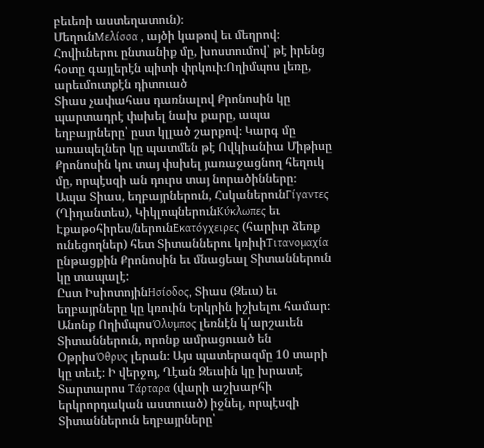բեւեռի աստեղատուն)։
ՄեղունΜελίσσα , այծի կաթով եւ մեղրով։
Հովիւներու ընտանիք մը, խոստումով՝ թէ իրենց հօտը գայլերէն պիտի փրկուի։Ողիմպոս լեռը, արեւմուտքէն դիտուած
Տիաս չափահաս դառնալով Քրոնոսին կը պարտադրէ փսխել նախ քարը, ապա եղբայրները՝ ըստ կլլած շարքով։ Կարգ մը առապելներ կը պատմեն թէ Ովկիանիա Միթիսը Քրոնոսին կու տայ փսխել յառաջացնող հեղուկ մը, որպէսզի ան դուրս տայ նորածինները։
Ապա Տիաս, եղբայրներուն, ՀսկաներունΓίγαντες (Ղիղանտես), ԿիկլոպներունΚύκλωπες եւ Էքաթօհիրես/ներունΕκατόγχειρες (հարիւր ձեռք ունեցողներ) հետ Տիտաններու կռիւիΤιτανομαχία ընթացքին Քրոնոսին եւ մնացեալ Տիտաններուն կը տապալէ:
Ըստ ԻսիոտոյինΗσίοδος, Տիաս (Զեւս) եւ եղբայրները կը կռուին Երկրին իշխելու համար։ Անոնք ՈղիմպոսΌλυμπος լեռնէն կ՛արշաւեն Տիտաններուն, որոնք ամրացուած են ՕթրիսΌθρυς լերան։ Այս պատերազմը 10 տարի կը տեւէ։ Ի վերջոյ, Ղէան Զեւսին կը խրատէ Տարտարոս Τάρταρα (վարի աշխարհի երկրորդական աստուած) իջնել, որպէսզի Տիտաններուն եղբայրները՝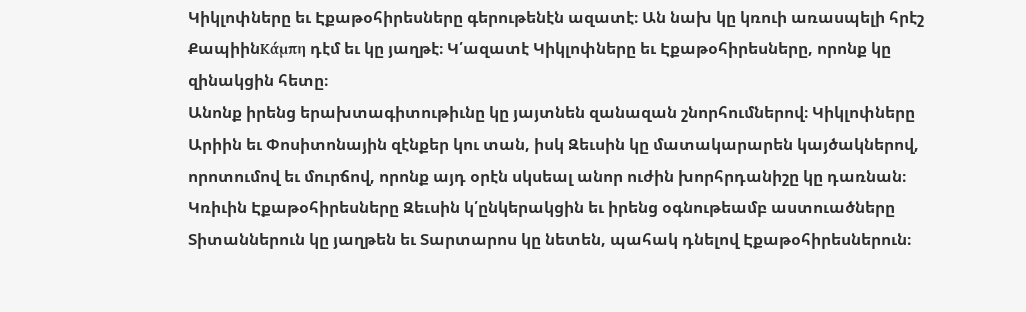Կիկլոփները եւ Էքաթօհիրեսները գերութենէն ազատէ։ Ան նախ կը կռուի առասպելի հրէշ ՔապիինΚάμπη դէմ եւ կը յաղթէ։ Կ՛ազատէ Կիկլոփները եւ Էքաթօհիրեսները, որոնք կը զինակցին հետը։
Անոնք իրենց երախտագիտութիւնը կը յայտնեն զանազան շնորհումներով։ Կիկլոփները Արիին եւ Փոսիտոնային զէնքեր կու տան, իսկ Զեւսին կը մատակարարեն կայծակներով, որոտումով եւ մուրճով, որոնք այդ օրէն սկսեալ անոր ուժին խորհրդանիշը կը դառնան։ Կռիւին Էքաթօհիրեսները Զեւսին կ՛ընկերակցին եւ իրենց օգնութեամբ աստուածները Տիտաններուն կը յաղթեն եւ Տարտարոս կը նետեն, պահակ դնելով Էքաթօհիրեսներուն։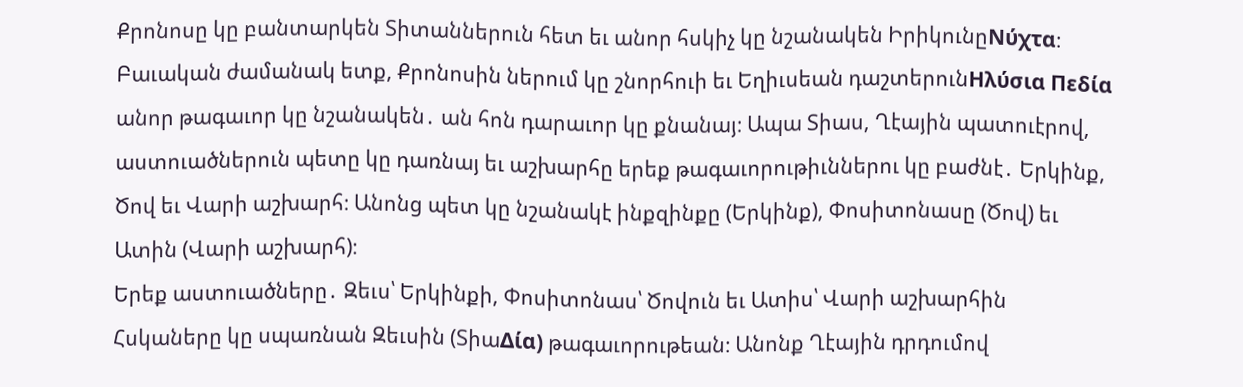Քրոնոսը կը բանտարկեն Տիտաններուն հետ եւ անոր հսկիչ կը նշանակեն ԻրիկունըΝύχτα։ Բաւական ժամանակ ետք, Քրոնոսին ներում կը շնորհուի եւ Եղիւսեան դաշտերունΗλύσια Πεδία անոր թագաւոր կը նշանակեն․ ան հոն դարաւոր կը քնանայ։ Ապա Տիաս, Ղէային պատուէրով, աստուածներուն պետը կը դառնայ եւ աշխարհը երեք թագաւորութիւններու կը բաժնէ․ Երկինք, Ծով եւ Վարի աշխարհ։ Անոնց պետ կը նշանակէ ինքզինքը (Երկինք), Փոսիտոնասը (Ծով) եւ Ատին (Վարի աշխարհ)։
Երեք աստուածները․ Զեւս՝ Երկինքի, Փոսիտոնաս՝ Ծովուն եւ Ատիս՝ Վարի աշխարհին
Հսկաները կը սպառնան Զեւսին (ՏիաΔία) թագաւորութեան։ Անոնք Ղէային դրդումով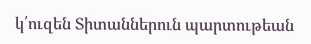կ՛ուզեն Տիտաններուն պարտութեան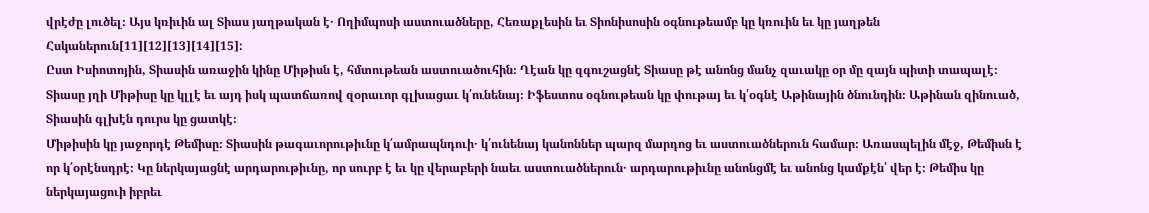վրէժը լուծել։ Այս կռիւին ալ Տիաս յաղթական է․ Ողիմպոսի աստուածները, Հեռաքլեսին եւ Տիոնիսոսին օգնութեամբ կը կռուին եւ կը յաղթեն Հսկաներուն[11][12][13][14][15]:
Ըստ Իսիոտոյին, Տիասին առաջին կինը Միթիսն է, հմտութեան աստուածուհին։ Ղէան կը զգուշացնէ Տիասը թէ անոնց մանչ զաւակը օր մը զայն պիտի տապալէ։ Տիասը յղի Միթիսը կը կլլէ եւ այդ իսկ պատճառով զօրաւոր գլխացաւ կ՛ունենայ։ Իֆեստոս օգնութեան կը փութայ եւ կ՛օգնէ Աթինային ծնունդին։ Աթինան զինուած, Տիասին գլխէն դուրս կը ցատկէ։
Միթիսին կը յաջորդէ Թեմիսը։ Տիասին թագաւորութիւնը կ՛ամրապնդուի․ կ՛ունենայ կանոններ պարզ մարդոց եւ աստուածներուն համար։ Առասպելին մէջ, Թեմիսն է որ կ՛օրէնսդրէ։ Կը ներկայացնէ արդարութիւնը, որ սուրբ է եւ կը վերաբերի նաեւ աստուածներուն․ արդարութիւնը անոնցմէ եւ անոնց կամքէն՝ վեր է։ Թեմիս կը ներկայացուի իբրեւ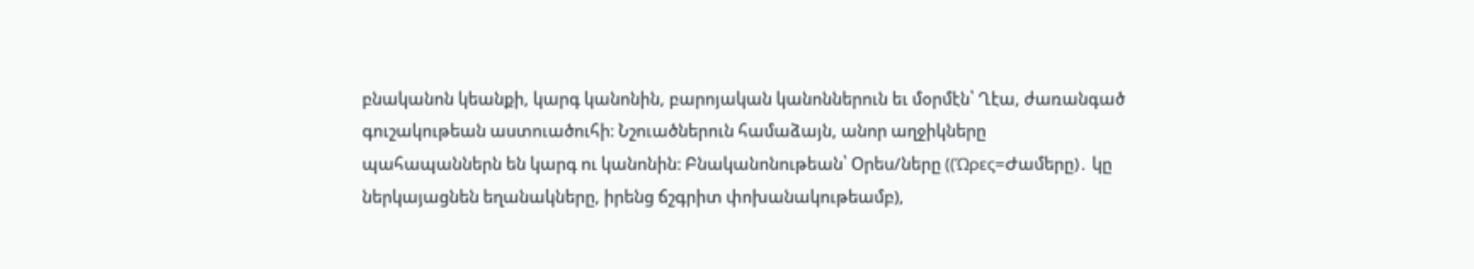բնականոն կեանքի, կարգ կանոնին, բարոյական կանոններուն եւ մօրմէն՝ Ղէա, ժառանգած գուշակութեան աստուածուհի։ Նշուածներուն համաձայն, անոր աղջիկները պահապաններն են կարգ ու կանոնին։ Բնականոնութեան՝ Օրես/ները ((Ώρες=Ժամերը)․ կը ներկայացնեն եղանակները, իրենց ճշգրիտ փոխանակութեամբ),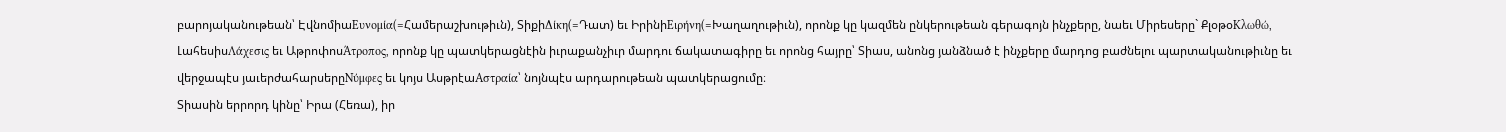բարոյականութեան՝ ԷվնոմիաΕυνομία(=Համերաշխութիւն), ՏիքիΔίκη(=Դատ) եւ ԻրինիΕιρήνη(=Խաղաղութիւն), որոնք կը կազմեն ընկերութեան գերագոյն ինչքերը, նաեւ Միրեսերը` ՔլօթօΚλωθώ, ԼահեսիսΛάχεσις եւ ԱթրոփոսΆτροπος, որոնք կը պատկերացնէին իւրաքանչիւր մարդու ճակատագիրը եւ որոնց հայրը՝ Տիաս, անոնց յանձնած է ինչքերը մարդոց բաժնելու պարտականութիւնը եւ վերջապէս յաւերժահարսերըΝύμφες եւ կոյս ԱսթրէաΑστραία՝ նոյնպէս արդարութեան պատկերացումը։
Տիասին երրորդ կինը՝ Իրա (Հեռա), իր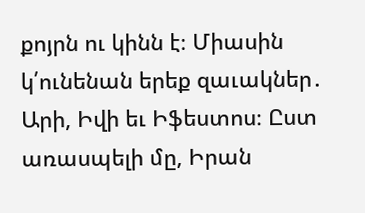քոյրն ու կինն է։ Միասին կ՛ունենան երեք զաւակներ․ Արի, Իվի եւ Իֆեստոս։ Ըստ առասպելի մը, Իրան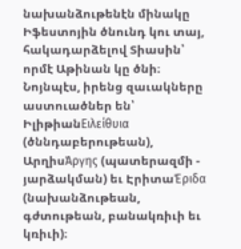նախանձութենէն մինակը Իֆեստոյին ծնունդ կու տայ, հակադարձելով Տիասին՝ որմէ Աթինան կը ծնի։ Նոյնպէս, իրենց զաւակները աստուածներ են՝ ԻլիթիանΕιλείθυια (ծննդաբերութեան), ԱրղիսΆργης (պատերազմի - յարձակման) եւ ԷրիտաΈριδα (նախանձութեան, գժտութեան, բանակռիւի եւ կռիւի)։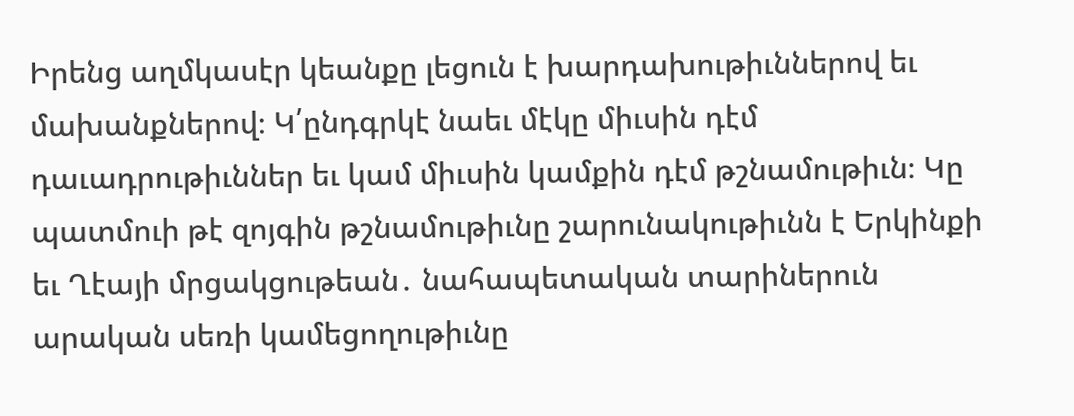Իրենց աղմկասէր կեանքը լեցուն է խարդախութիւններով եւ մախանքներով։ Կ՛ընդգրկէ նաեւ մէկը միւսին դէմ դաւադրութիւններ եւ կամ միւսին կամքին դէմ թշնամութիւն։ Կը պատմուի թէ զոյգին թշնամութիւնը շարունակութիւնն է Երկինքի եւ Ղէայի մրցակցութեան․ նահապետական տարիներուն արական սեռի կամեցողութիւնը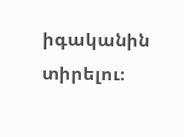իգականին տիրելու։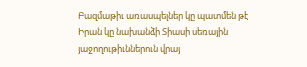Բազմաթիւ առասպելներ կը պատմեն թէ Իրան կը նախանձի Տիասի սեռային յաջողութիւններուն վրայ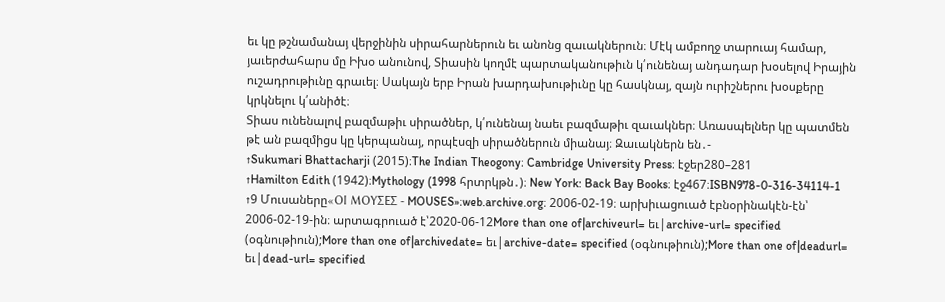եւ կը թշնամանայ վերջինին սիրահարներուն եւ անոնց զաւակներուն։ Մէկ ամբողջ տարուայ համար, յաւերժահարս մը Իխօ անունով, Տիասին կողմէ պարտականութիւն կ՛ունենայ անդադար խօսելով Իրային ուշադրութիւնը գրաւել։ Սակայն երբ Իրան խարդախութիւնը կը հասկնայ, զայն ուրիշներու խօսքերը կրկնելու կ՛անիծէ։
Տիաս ունենալով բազմաթիւ սիրածներ, կ՛ունենայ նաեւ բազմաթիւ զաւակներ։ Առասպելներ կը պատմեն թէ ան բազմիցս կը կերպանայ, որպէսզի սիրածներուն միանայ։ Զաւակներն են․-
↑Sukumari Bhattacharji (2015)։The Indian Theogony։ Cambridge University Press։ էջեր280–281
↑Hamilton Edith (1942)։Mythology (1998 հրտրկթն․)։ New York: Back Bay Books։ էջ467։ISBN978-0-316-34114-1
↑9 Մուսաները«ΟΙ ΜΟΥΣΕΣ - MOUSES»։web.archive.org։ 2006-02-19։ արխիւացուած էբնօրինակէն-էն՝ 2006-02-19-ին։ արտագրուած է՝2020-06-12More than one of|archiveurl= եւ|archive-url= specified (օգնութիուն);More than one of|archivedate= եւ|archive-date= specified (օգնութիուն);More than one of|deadurl= եւ|dead-url= specified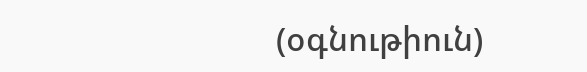(օգնութիուն)